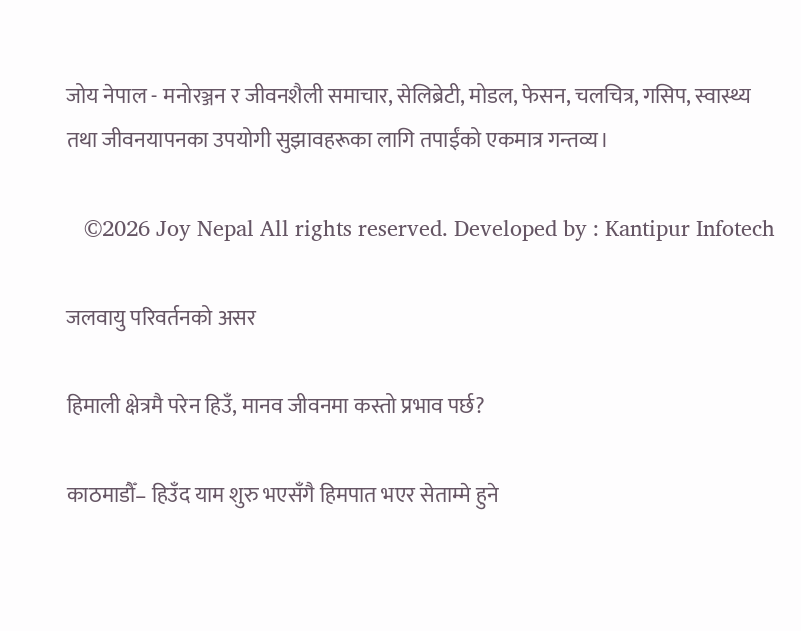जोय नेपाल - मनोरञ्जन र जीवनशैली समाचार, सेलिब्रेटी, मोडल, फेसन, चलचित्र, गसिप, स्वास्थ्य तथा जीवनयापनका उपयोगी सुझावहरूका लागि तपाईंको एकमात्र गन्तव्य।

   ©2026 Joy Nepal All rights reserved. Developed by : Kantipur Infotech

जलवायु परिवर्तनको असर

हिमाली क्षेत्रमै परेन हिउँ, मानव जीवनमा कस्तो प्रभाव पर्छ?

काठमाडौँ– हिउँद याम शुरु भएसँगै हिमपात भएर सेताम्मे हुने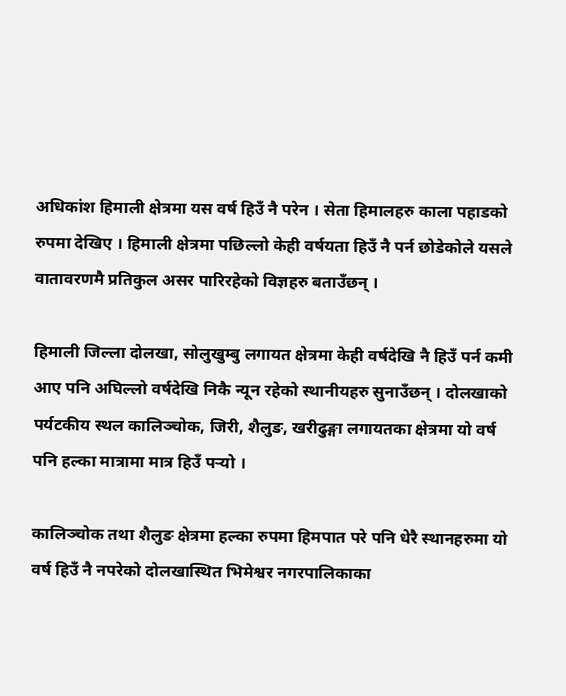अधिकांश हिमाली क्षेत्रमा यस वर्ष हिउँ नै परेन । सेता हिमालहरु काला पहाडको रुपमा देखिए । हिमाली क्षेत्रमा पछिल्लो केही वर्षयता हिउँ नै पर्न छोडेकोले यसले वातावरणमै प्रतिकुल असर पारिरहेको विज्ञहरु बताउँछन् ।

हिमाली जिल्ला दोलखा, सोलुखुम्बु लगायत क्षेत्रमा केही वर्षदेखि नै हिउँ पर्न कमी आए पनि अघिल्लो वर्षदेखि निकै न्यून रहेको स्थानीयहरु सुनाउँछन् । दोलखाको पर्यटकीय स्थल कालिञ्चोक, जिरी, शैलुङ, खरीढुङ्गा लगायतका क्षेत्रमा यो वर्ष पनि हल्का मात्रामा मात्र हिउँ पर्‍यो ।

कालिञ्चोक तथा शैलुङ क्षेत्रमा हल्का रुपमा हिमपात परे पनि धेरै स्थानहरुमा यो वर्ष हिउँ नै नपरेको दोलखास्थित भिमेश्वर नगरपालिकाका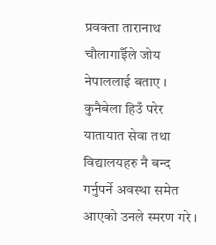प्रवक्ता तारानाथ चौलागाईँले जोय नेपाललाई बताए । कुनैबेला हिउँ परेर यातायात सेवा तथा विद्यालयहरु नै बन्द गर्नुपर्ने अवस्था समेत आएको उनले स्मरण गरे ।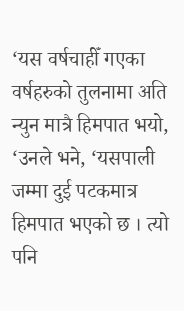‘यस वर्षचाहीँ गएका वर्षहरुको तुलनामा अति न्युन मात्रै हिमपात भयो, ‘उनले भने, ‘यसपाली जम्मा दुई पटकमात्र हिमपात भएको छ । त्यो पनि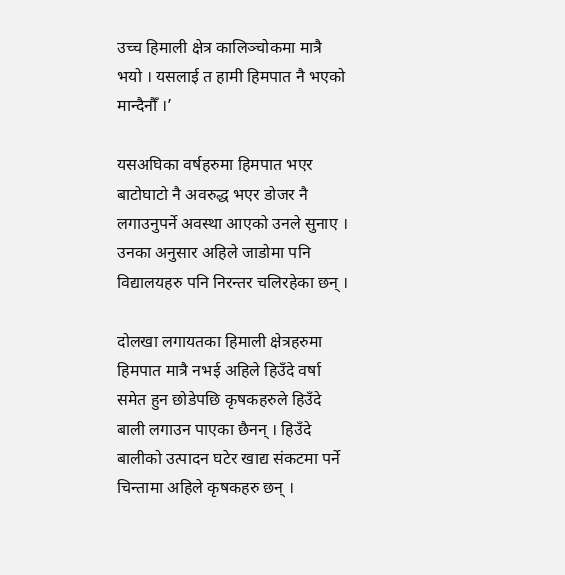उच्च हिमाली क्षेत्र कालिञ्चोकमा मात्रै भयो । यसलाई त हामी हिमपात नै भएको मान्दैनौँ ।’

यसअघिका वर्षहरुमा हिमपात भएर बाटोघाटो नै अवरुद्ध भएर डोजर नै लगाउनुपर्ने अवस्था आएको उनले सुनाए । उनका अनुसार अहिले जाडोमा पनि विद्यालयहरु पनि निरन्तर चलिरहेका छन् ।

दोलखा लगायतका हिमाली क्षेत्रहरुमा हिमपात मात्रै नभई अहिले हिउँदे वर्षा समेत हुन छोडेपछि कृषकहरुले हिउँदे बाली लगाउन पाएका छैनन् । हिउँदे बालीको उत्पादन घटेर खाद्य संकटमा पर्ने चिन्तामा अहिले कृषकहरु छन् ।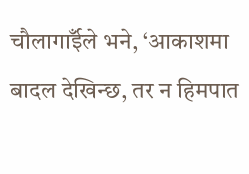चौलागाईँले भने, ‘आकाशमा बादल देखिन्छ, तर न हिमपात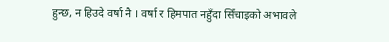हुन्छ, न हिउदे वर्षा नै । वर्षा र हिमपात नहुँदा सिँचाइको अभावले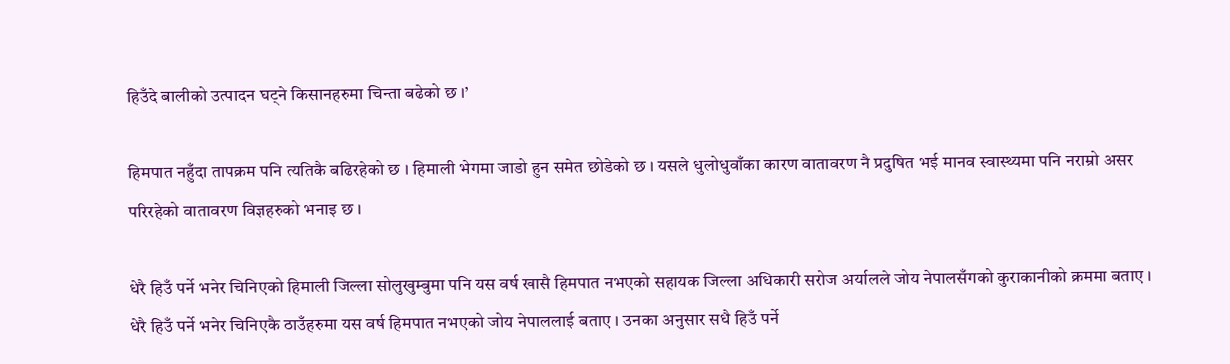हिउँदे बालीको उत्पादन घट्ने किसानहरुमा चिन्ता बढेको छ ।’

हिमपात नहुँदा तापक्रम पनि त्यतिकै बढिरहेको छ । हिमाली भेगमा जाडो हुन समेत छोडेको छ । यसले धुलोधुवाँका कारण वातावरण नै प्रदुषित भई मानव स्वास्थ्यमा पनि नराम्रो असर परिरहेको वातावरण विज्ञहरुको भनाइ छ ।

धेरै हिउँ पर्ने भनेर चिनिएको हिमाली जिल्ला सोलुखुम्बुमा पनि यस वर्ष खासै हिमपात नभएको सहायक जिल्ला अधिकारी सरोज अर्यालले जोय नेपालसँगको कुराकानीको क्रममा बताए । धेरै हिउँ पर्ने भनेर चिनिएकै ठाउँहरुमा यस वर्ष हिमपात नभएको जोय नेपाललाई बताए । उनका अनुसार सधै हिउँ पर्ने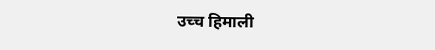उच्च हिमाली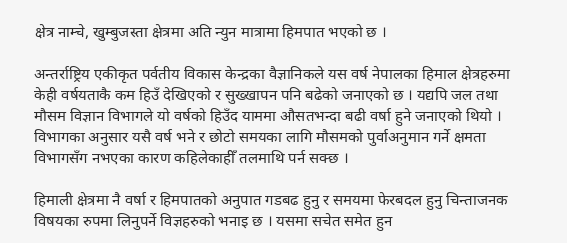क्षेत्र नाम्चे, खुम्बुजस्ता क्षेत्रमा अति न्युन मात्रामा हिमपात भएको छ ।

अन्तर्राष्ट्रिय एकीकृत पर्वतीय विकास केन्द्रका वैज्ञानिकले यस वर्ष नेपालका हिमाल क्षेत्रहरुमा केही वर्षयताकै कम हिउँ देखिएको र सुख्खापन पनि बढेको जनाएको छ । यद्यपि जल तथा मौसम विज्ञान विभागले यो वर्षको हिउँद याममा औसतभन्दा बढी वर्षा हुने जनाएको थियो । विभागका अनुसार यसै वर्ष भने र छोटो समयका लागि मौसमको पुर्वाअनुमान गर्ने क्षमता विभागसँग नभएका कारण कहिलेकाहीँ तलमाथि पर्न सक्छ ।

हिमाली क्षेत्रमा नै वर्षा र हिमपातको अनुपात गडबढ हुनु र समयमा फेरबदल हुनु चिन्ताजनक विषयका रुपमा लिनुपर्ने विज्ञहरुको भनाइ छ । यसमा सचेत समेत हुन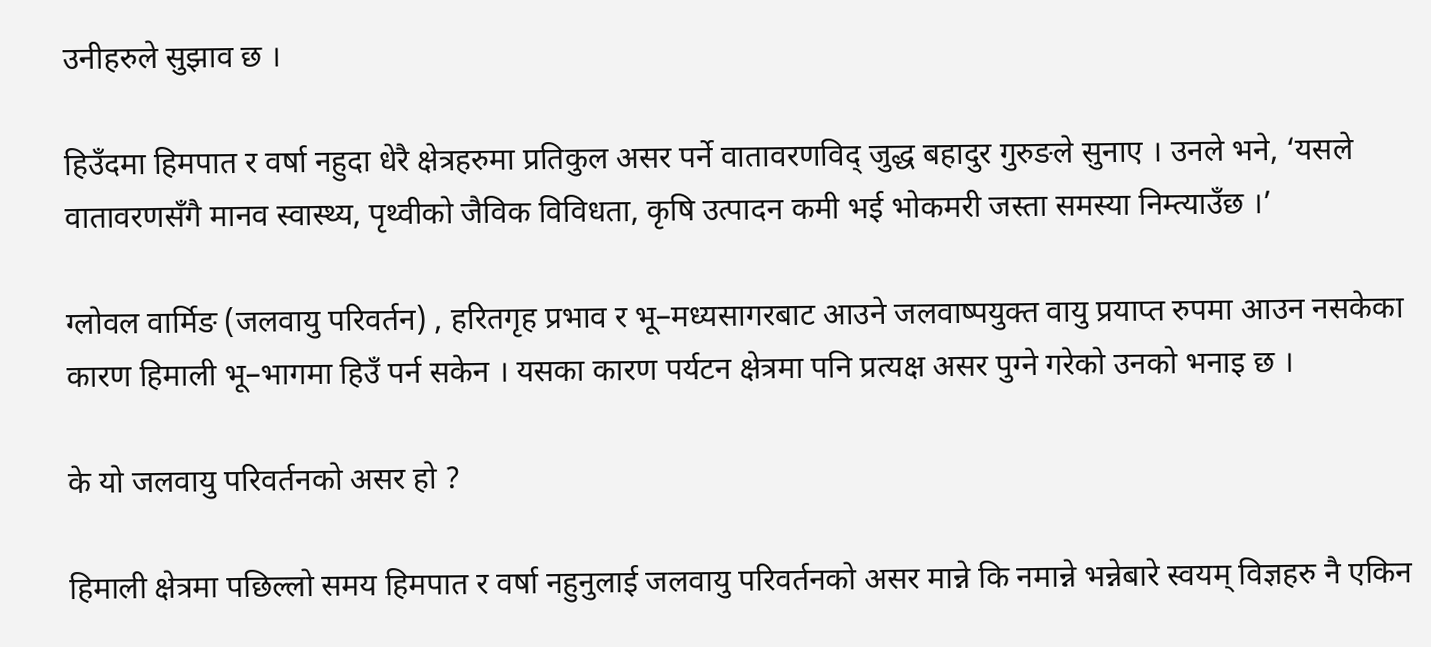उनीहरुले सुझाव छ ।

हिउँदमा हिमपात र वर्षा नहुदा धेरै क्षेत्रहरुमा प्रतिकुल असर पर्ने वातावरणविद् जुद्ध बहादुर गुरुङले सुनाए । उनले भने, ‘यसले वातावरणसँगै मानव स्वास्थ्य, पृथ्वीको जैविक विविधता, कृषि उत्पादन कमी भई भोकमरी जस्ता समस्या निम्त्याउँछ ।’

ग्लोवल वार्मिङ (जलवायु परिवर्तन) , हरितगृह प्रभाव र भू–मध्यसागरबाट आउने जलवाष्पयुक्त वायु प्रयाप्त रुपमा आउन नसकेका कारण हिमाली भू–भागमा हिउँ पर्न सकेन । यसका कारण पर्यटन क्षेत्रमा पनि प्रत्यक्ष असर पुग्ने गरेको उनको भनाइ छ ।

के यो जलवायु परिवर्तनको असर हो ?

हिमाली क्षेत्रमा पछिल्लो समय हिमपात र वर्षा नहुनुलाई जलवायु परिवर्तनको असर मान्ने कि नमान्ने भन्नेबारे स्वयम् विज्ञहरु नै एकिन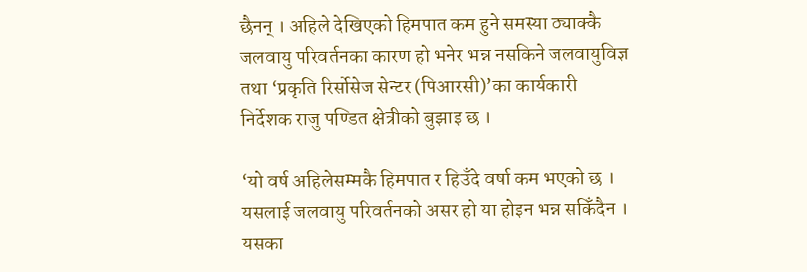छैनन् । अहिले देखिएको हिमपात कम हुने समस्या ठ्याक्कै जलवायु परिवर्तनका कारण हो भनेर भन्न नसकिने जलवायुविज्ञ तथा ‘प्रकृति रिर्सोसेज सेन्टर (पिआरसी)’का कार्यकारी निर्देशक राजु पण्डित क्षेत्रीको बुझाइ छ ।

‘यो वर्ष अहिलेसम्मकै हिमपात र हिउँदे वर्षा कम भएको छ । यसलाई जलवायु परिवर्तनको असर हो या होइन भन्न सकिँदैन । यसका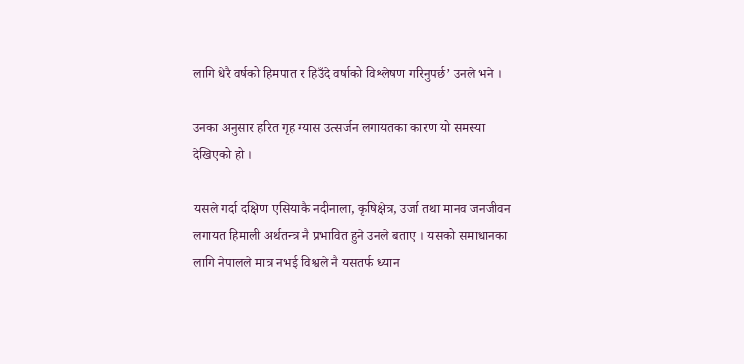लागि धेरै वर्षको हिमपात र हिउँदे वर्षाको विश्लेषण गरिनुपर्छ’ उनले भने ।

उनका अनुसार हरित गृह ग्यास उत्सर्जन लगायतका कारण यो समस्या देखिएको हो ।

यसले गर्दा दक्षिण एसियाकै नदीनाला, कृषिक्षेत्र, उर्जा तथा मानव जनजीवन लगायत हिमाली अर्थतन्त्र नै प्रभावित हुने उनले बताए । यसको समाधानका लागि नेपालले मात्र नभई विश्वले नै यसतर्फ ध्यान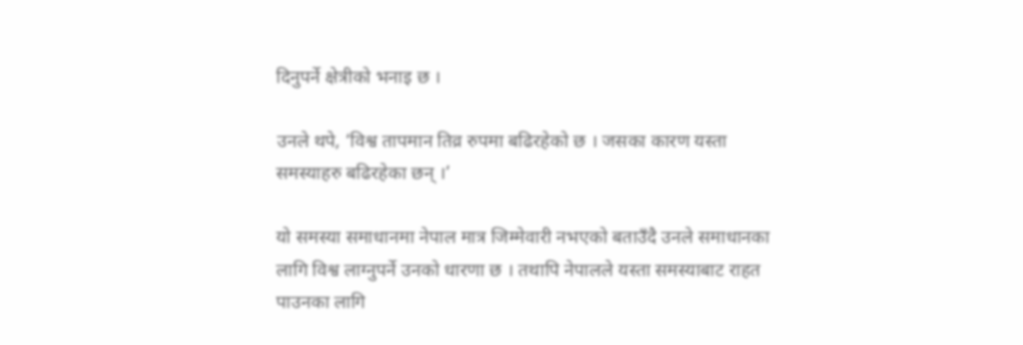दिनुपर्ने क्षेत्रीको भनाइ छ ।

उनले थपे, ‘विश्व तापमान तिव्र रुपमा बढिरहेको छ । जसका कारण यस्ता समस्याहरु बढिरहेका छन् ।’

यो समस्या समाधानमा नेपाल मात्र जिम्मेवारी नभएको बताउँदै उनले समाधानका लागि विश्व लाग्नुपर्ने उनको धारणा छ । तथापि नेपालले यस्ता समस्याबाट राहत पाउनका लागि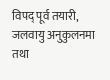विपद् पूर्व तयारी, जलवायु अनुकुलनमा तथा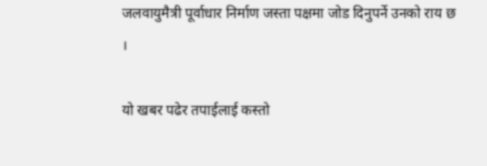जलवायुमैत्री पूर्वाधार निर्माण जस्ता पक्षमा जोड दिनुपर्ने उनको राय छ ।

यो खबर पढेर तपाईलाई कस्तो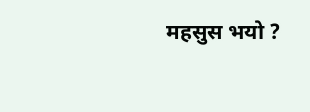महसुस भयो ?